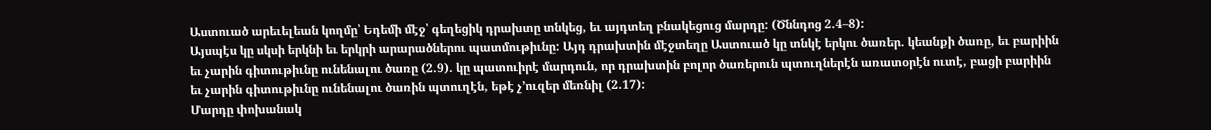Աստուած արեւելեան կողմը՝ Եդեմի մէջ՝ գեղեցիկ դրախտը տնկեց, եւ այդտեղ բնակեցուց մարդը: (Ծննդոց 2.4–8):
Այսպէս կը սկսի երկնի եւ երկրի արարածներու պատմութիւնը: Այդ դրախտին մէջտեղը Աստուած կը տնկէ երկու ծառեր. կեանքի ծառը, եւ բարիին եւ չարին գիտութիւնը ունենալու ծառը (2.9). կը պատուիրէ մարդուն, որ դրախտին բոլոր ծառերուն պտուղներէն առատօրէն ուտէ, բացի բարիին եւ չարին գիտութիւնը ունենալու ծառին պտուղէն, եթէ չ’ուզեր մեռնիլ (2.17):
Մարդը փոխանակ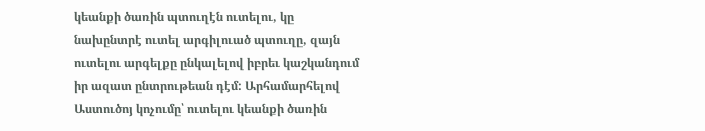կեանքի ծառին պտուղէն ուտելու, կը նախընտրէ ուտել արգիլուած պտուղը, զայն ուտելու արգելքը ընկալելով իբրեւ կաշկանդում իր ազատ ընտրութեան դէմ: Արհամարհելով Աստուծոյ կոչումը՝ ուտելու կեանքի ծառին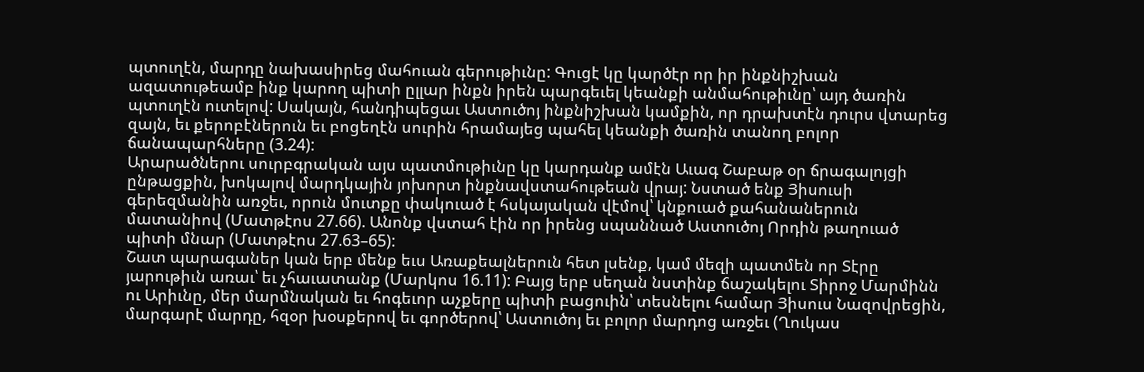պտուղէն, մարդը նախասիրեց մահուան գերութիւնը: Գուցէ կը կարծէր որ իր ինքնիշխան ազատութեամբ ինք կարող պիտի ըլլար ինքն իրեն պարգեւել կեանքի անմահութիւնը՝ այդ ծառին պտուղէն ուտելով: Սակայն, հանդիպեցաւ Աստուծոյ ինքնիշխան կամքին, որ դրախտէն դուրս վտարեց զայն, եւ քերոբէներուն եւ բոցեղէն սուրին հրամայեց պահել կեանքի ծառին տանող բոլոր ճանապարհները (3.24):
Արարածներու սուրբգրական այս պատմութիւնը կը կարդանք ամէն Աւագ Շաբաթ օր ճրագալոյցի ընթացքին, խոկալով մարդկային յոխորտ ինքնավստահութեան վրայ: Նստած ենք Յիսուսի գերեզմանին առջեւ, որուն մուտքը փակուած է հսկայական վէմով՝ կնքուած քահանաներուն մատանիով (Մատթէոս 27.66). Անոնք վստահ էին որ իրենց սպաննած Աստուծոյ Որդին թաղուած պիտի մնար (Մատթէոս 27.63–65):
Շատ պարագաներ կան երբ մենք եւս Առաքեալներուն հետ լսենք, կամ մեզի պատմեն որ Տէրը յարութիւն առաւ՝ եւ չհաւատանք (Մարկոս 16.11): Բայց երբ սեղան նստինք ճաշակելու Տիրոջ Մարմինն ու Արիւնը, մեր մարմնական եւ հոգեւոր աչքերը պիտի բացուին՝ տեսնելու համար Յիսուս Նազովրեցին, մարգարէ մարդը, հզօր խօսքերով եւ գործերով՝ Աստուծոյ եւ բոլոր մարդոց առջեւ (Ղուկաս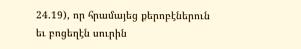24.19), որ հրամայեց քերոբէներուն եւ բոցեղէն սուրին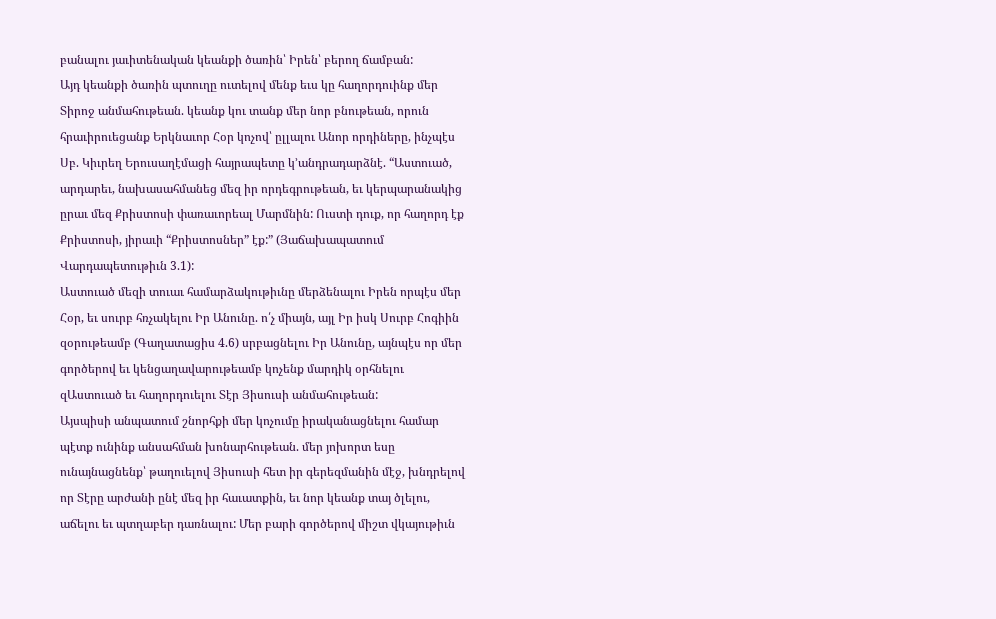բանալու յաւիտենական կեանքի ծառին՝ Իրեն՝ բերող ճամբան:
Այդ կեանքի ծառին պտուղը ուտելով մենք եւս կը հաղորդուինք մեր Տիրոջ անմահութեան. կեանք կու տանք մեր նոր բնութեան, որուն հրաւիրուեցանք Երկնաւոր Հօր կոչով՝ ըլլալու Անոր որդիները, ինչպէս Սբ. Կիւրեղ Երուսաղէմացի հայրապետը կ’անդրադարձնէ. “Աստուած, արդարեւ, նախասահմանեց մեզ իր որդեգրութեան, եւ կերպարանակից ըրաւ մեզ Քրիստոսի փառաւորեալ Մարմնին: Ուստի դուք, որ հաղորդ էք Քրիստոսի, յիրաւի “Քրիստոսներ” էք:” (Յաճախապատում Վարդապետութիւն 3.1):
Աստուած մեզի տուաւ համարձակութիւնը մերձենալու Իրեն որպէս մեր Հօր, եւ սուրբ հռչակելու Իր Անունը. ո՛չ միայն, այլ Իր իսկ Սուրբ Հոգիին զօրութեամբ (Գաղատացիս 4.6) սրբացնելու Իր Անունը, այնպէս որ մեր գործերով եւ կենցաղավարութեամբ կոչենք մարդիկ օրհնելու զԱստուած եւ հաղորդուելու Տէր Յիսուսի անմահութեան:
Այսպիսի անպատում շնորհքի մեր կոչումը իրականացնելու համար պէտք ունինք անսահման խոնարհութեան. մեր յոխորտ եսը ունայնացնենք՝ թաղուելով Յիսուսի հետ իր գերեզմանին մէջ, խնդրելով որ Տէրը արժանի ընէ մեզ իր հաւատքին, եւ նոր կեանք տայ ծլելու, աճելու եւ պտղաբեր դառնալու: Մեր բարի գործերով միշտ վկայութիւն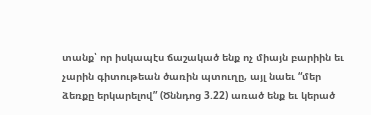տանք՝ որ իսկապէս ճաշակած ենք ոչ միայն բարիին եւ չարին գիտութեան ծառին պտուղը, այլ նաեւ “մեր ձեռքը երկարելով” (Ծննդոց 3.22) առած ենք եւ կերած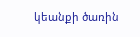կեանքի ծառին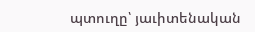պտուղը՝ յաւիտենական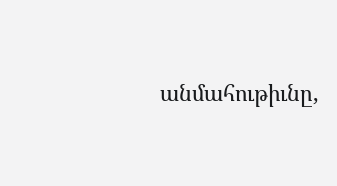անմահութիւնը,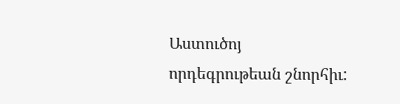Աստուծոյ որդեգրութեան շնորհիւ: